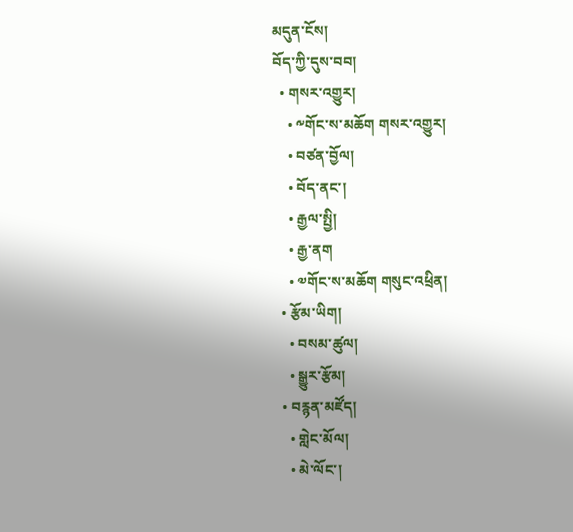མདུན་ངོས།
བོད་ཀྱི་དུས་བབ།
  • གསར་འགྱུར།
    • ༸གོང་ས་མཆོག གསར་འགྱུར།
    • བཙན་བྱོལ།
    • བོད་ནང་།
    • རྒྱལ་སྤྱི།
    • རྒྱ་ནག
    • ༧གོང་ས་མཆོག གསུང་འཕྲིན།
  • རྩོམ་ཡིག།
    • བསམ་ཚུལ།
    • སྒྱུར་རྩོམ།
  • བརྙན་མཛོད།
    • གླེང་མོལ།
    • མེ་ལོང་།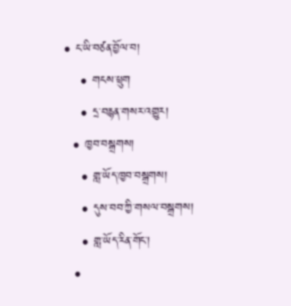• ང་ཡི་བཙན་བྱོལ་བ།
    • གངས་ཕྲུག
    • དྲ་བརྙན་གསར་འགྱུར།
  • ཁྱབ་བསྒྲགས།
    • གླ་ཡོད་ཁྱབ་བསྒྲགས།
    • དུས་བབ་ཀྱི་གསལ་བསྒྲགས།
    • གླ་ཡོད་རིན་གོང་།
  •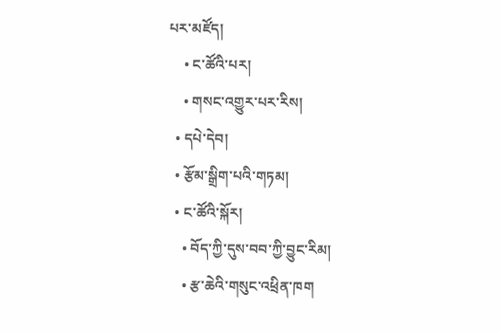པར་མཛོད།
    • ང་ཚོའི་པར།
    • གསང་འགྱུར་པར་རིས།
  • དཔེ་དེབ།
  • རྩོམ་སྒྲིག་པའི་གཏམ།
  • ང་ཚོའི་སྐོར།
    • བོད་ཀྱི་དུས་བབ་ཀྱི་བྱུང་རིམ།
    • རྩ་ཆེའི་གསུང་འཕྲིན་ཁག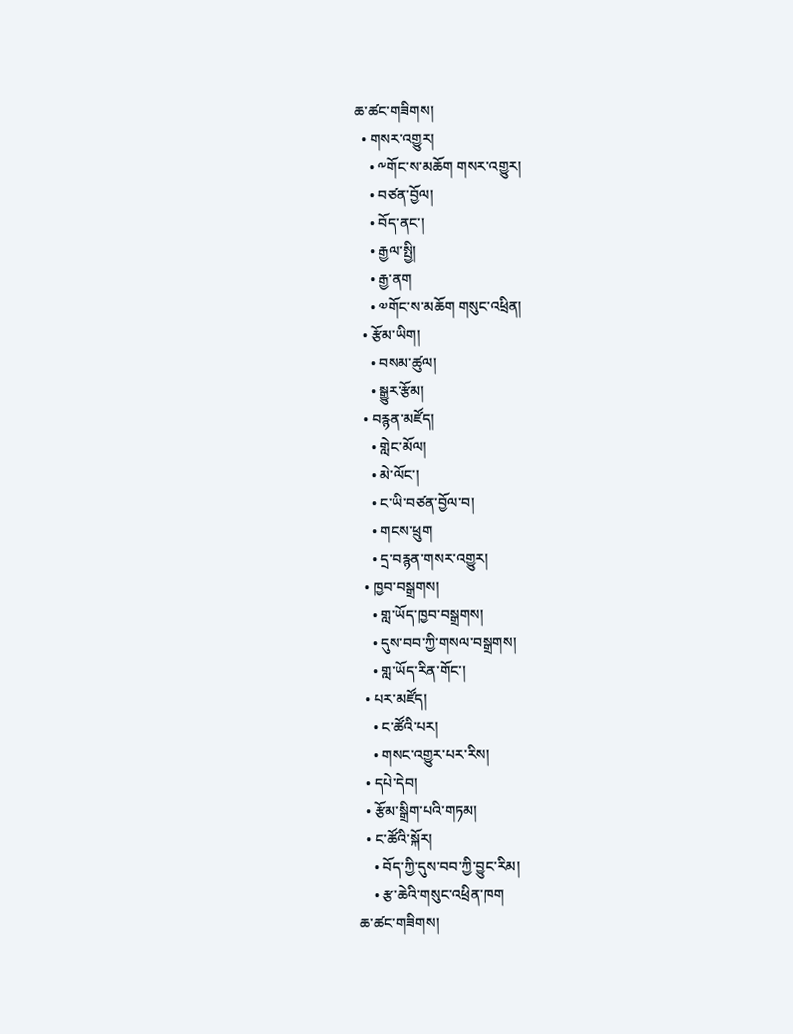ཆ་ཚང་གཟིགས།
  • གསར་འགྱུར།
    • ༸གོང་ས་མཆོག གསར་འགྱུར།
    • བཙན་བྱོལ།
    • བོད་ནང་།
    • རྒྱལ་སྤྱི།
    • རྒྱ་ནག
    • ༧གོང་ས་མཆོག གསུང་འཕྲིན།
  • རྩོམ་ཡིག།
    • བསམ་ཚུལ།
    • སྒྱུར་རྩོམ།
  • བརྙན་མཛོད།
    • གླེང་མོལ།
    • མེ་ལོང་།
    • ང་ཡི་བཙན་བྱོལ་བ།
    • གངས་ཕྲུག
    • དྲ་བརྙན་གསར་འགྱུར།
  • ཁྱབ་བསྒྲགས།
    • གླ་ཡོད་ཁྱབ་བསྒྲགས།
    • དུས་བབ་ཀྱི་གསལ་བསྒྲགས།
    • གླ་ཡོད་རིན་གོང་།
  • པར་མཛོད།
    • ང་ཚོའི་པར།
    • གསང་འགྱུར་པར་རིས།
  • དཔེ་དེབ།
  • རྩོམ་སྒྲིག་པའི་གཏམ།
  • ང་ཚོའི་སྐོར།
    • བོད་ཀྱི་དུས་བབ་ཀྱི་བྱུང་རིམ།
    • རྩ་ཆེའི་གསུང་འཕྲིན་ཁག
ཆ་ཚང་གཟིགས།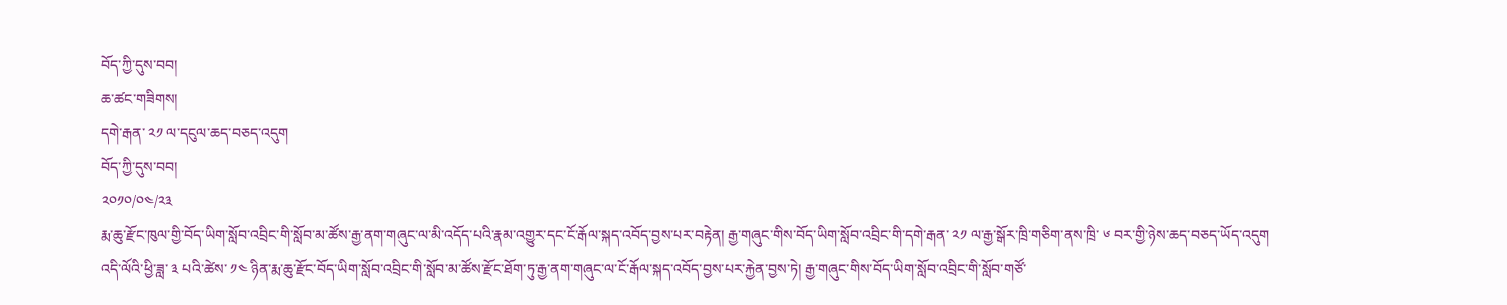བོད་ཀྱི་དུས་བབ།
ཆ་ཚང་གཟིགས།
དགེ་རྒན་ ༢༡ ལ་དངུལ་ཆད་བཅད་འདུག
བོད་ཀྱི་དུས་བབ།
༢༠༡༠/༠༤/༢༣
རྨ་ཆུ་རྫོང་ཁུལ་གྱི་བོད་ཡིག་སློབ་འབྲིང་གི་སློབ་མ་ཚོས་རྒྱ་ནག་གཞུང་ལ་མི་འདོད་པའི་རྣམ་འགྱུར་དང་ངོ་རྒོལ་སྐད་འབོད་བྱས་པར་བརྟེན། རྒྱ་གཞུང་གིས་བོད་ཡིག་སློབ་འབྲིང་གི་དགེ་རྒན་ ༢༡ ལ་རྒྱ་སྒོར་ཁྲི་གཅིག་ནས་ཁྲི་ ༦ བར་གྱི་ཉེས་ཆད་བཅད་ཡོད་འདུག
འདི་ལོའི་ཕྱི་ཟླ་ ༣ པའི་ཚེས་ ༡༤ ཉིན་རྨ་ཆུ་རྫོང་བོད་ཡིག་སློབ་འབྲིང་གི་སློབ་མ་ཚོས་རྫོང་ཐོག་ཏུ་རྒྱ་ནག་གཞུང་ལ་ངོ་རྒོལ་སྐད་འབོད་བྱས་པར་རྐྱེན་བྱས་ཏེ། རྒྱ་གཞུང་གིས་བོད་ཡིག་སློབ་འབྲིང་གི་སློབ་གཙོ་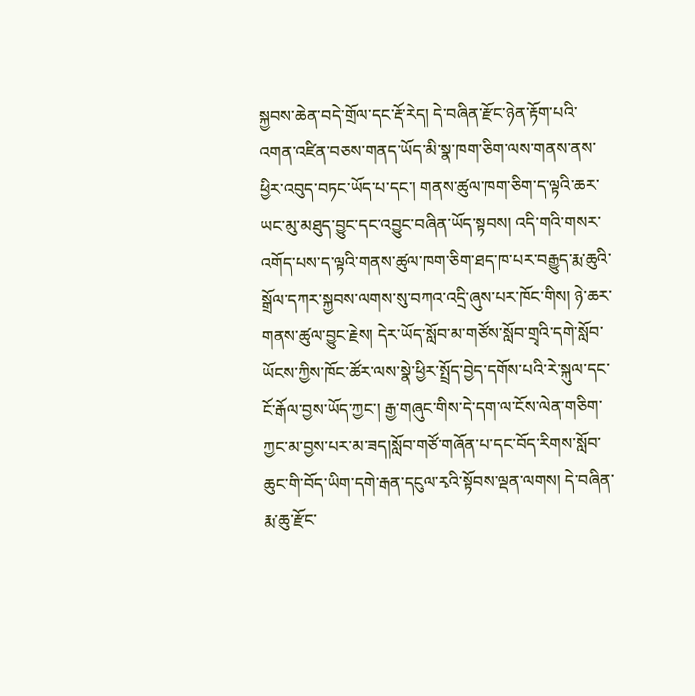སྐྱབས་ཆེན་བདེ་གྲོལ་དང་རྡོ་རེད། དེ་བཞིན་རྫོང་ཉེན་རྟོག་པའི་འགན་འཛིན་བཅས་གནད་ཡོད་མི་སྣ་ཁག་ཅིག་ལས་གནས་ནས་ཕྱིར་འབུད་བཏང་ཡོད་པ་དང་། གནས་ཚུལ་ཁག་ཅིག་ད་ལྟའི་ཆར་ཡང་མུ་མཐུད་བྱུང་དང་འབྱུང་བཞིན་ཡོད་སྟབས། འདི་གའི་གསར་འགོད་པས་ད་ལྟའི་གནས་ཚུལ་ཁག་ཅིག་ཐད་ཁ་པར་བརྒྱུད་རྨ་ཆུའི་སྒྲོལ་དཀར་སྐྱབས་ལགས་སུ་བཀའ་འདྲི་ཞུས་པར་ཁོང་གིས། ཉེ་ཆར་གནས་ཚུལ་བྱུང་རྗེས། དེར་ཡོད་སློབ་མ་གཙོས་སློབ་གྲྭའི་དགེ་སློབ་ཡོངས་ཀྱིས་ཁོང་ཚོར་ལས་སྣེ་ཕྱིར་སྤྲོད་བྱེད་དགོས་པའི་རེ་སྐུལ་དང་ངོ་རྒོལ་བྱས་ཡོད་ཀྱང་། རྒྱ་གཞུང་གིས་དེ་དག་ལ་ངོས་ལེན་གཅིག་ཀྱང་མ་བྱས་པར་མ་ཟད།སློབ་གཙོ་གཞོན་པ་དང་བོད་རིགས་སློབ་ཆུང་གི་བོད་ཡིག་དགེ་རྒན་དངུལ་རྭའི་སྟོབས་ལྡན་ལགས། དེ་བཞིན་རྨ་ཆུ་རྫོང་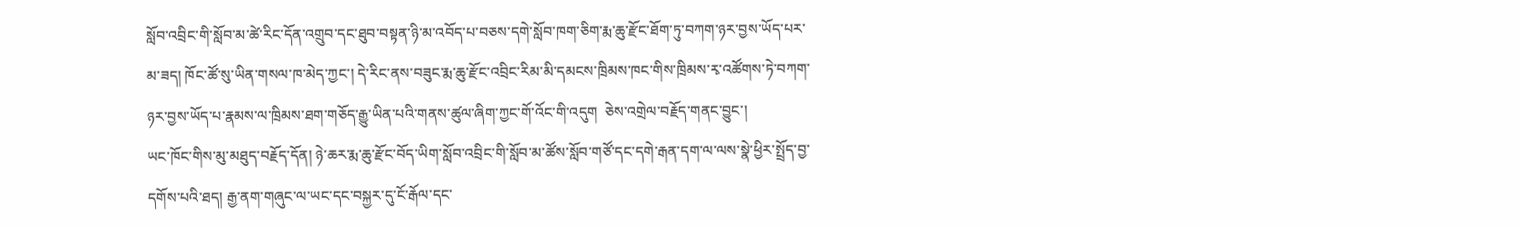སློབ་འབྲིང་གི་སློབ་མ་ཚེ་རིང་དོན་འགྲུབ་དང་ཐུབ་བསྟན་ཉི་མ་འབོད་པ་བཅས་དགེ་སློབ་ཁག་ཅིག་རྨ་ཆུ་རྫོང་ཐོག་ཏུ་བཀག་ཉར་བྱས་ཡོད་པར་མ་ཟད། ཁོང་ཚོ་སུ་ཡིན་གསལ་ཁ་མེད་ཀྱང་། དེ་རིང་ནས་བཟུང་རྨ་ཆུ་རྫོང་འབྲིང་རིམ་མི་དམངས་ཁྲིམས་ཁང་གིས་ཁྲིམས་རྭ་འཚོགས་ཏེ་བཀག་ཉར་བྱས་ཡོད་པ་རྣམས་ལ་ཁྲིམས་ཐག་གཅོད་རྒྱུ་ཡིན་པའི་གནས་ཚུལ་ཞིག་ཀྱང་གོ་འོང་གི་འདུག  ཅེས་འགྲེལ་བརྗོད་གནང་བྱུང་།
ཡང་ཁོང་གིས་མུ་མཐུད་བརྗོད་དོན། ཉེ་ཆར་རྨ་ཆུ་རྫོང་བོད་ཡིག་སློབ་འབྲིང་གི་སློབ་མ་ཚོས་སློབ་གཙོ་དང་དགེ་རྒན་དག་ལ་ལས་སྣེ་ཕྱིར་སྤྲོད་བྱ་དགོས་པའི་ཐད། རྒྱ་ནག་གཞུང་ལ་ཡང་དང་བསྐྱར་དུ་ངོ་རྒོལ་དང་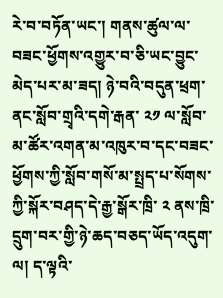རེ་བ་བཏོན་ཡང་། གནས་ཚུལ་ལ་བཟང་ཕྱོགས་འགྱུར་བ་ཅི་ཡང་བྱུང་མེད་པར་མ་ཟད། ཉེ་བའི་བདུན་ཕྲག་ནང་སློབ་གྲྭའི་དགེ་རྒན་ ༢༡ ལ་སློབ་མ་ཚོར་འགན་མ་འཁུར་བ་དང་བཟང་ཕྱོགས་ཀྱི་སློབ་གསོ་མ་སྤྲད་པ་སོགས་ཀྱི་སྐོར་བཤད་དེ་རྒྱ་སྒོར་ཁྲི་ ༢ ནས་ཁྲི་དྲུག་བར་གྱི་ཉེ་ཆད་བཅད་ཡོད་འདུག་ལ། ད་ལྟའི་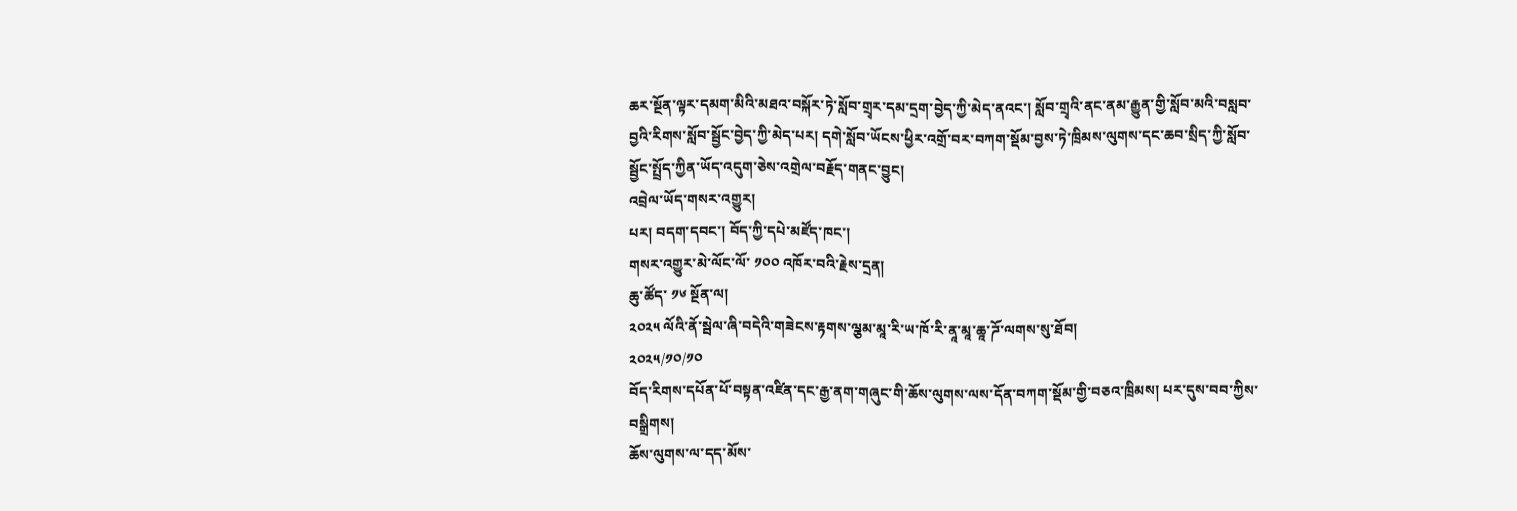ཆར་སྔོན་ལྟར་དམག་མིའི་མཐའ་བསྐོར་ཏེ་སློབ་གྲྭར་དམ་དྲག་བྱེད་ཀྱི་མེད་ནའང་། སློབ་གྲྭའི་ནང་ནམ་རྒྱུན་གྱི་སློབ་མའི་བསླབ་བྱའི་རིགས་སློབ་སྦྱོང་བྱེད་ཀྱི་མེད་པར། དགེ་སློབ་ཡོངས་ཕྱིར་འགྲོ་བར་བཀག་སྡོམ་བྱས་ཏེ་ཁྲིམས་ལུགས་དང་ཆབ་སྲིད་ཀྱི་སློབ་སྦྱོང་སྤྲོད་ཀྱིན་ཡོད་འདུག་ཅེས་འགྲེལ་བརྗོད་གནང་བྱུང།
འབྲེལ་ཡོད་གསར་འགྱུར།
པར། བདག་དབང་། བོད་ཀྱི་དཔེ་མཛོད་ཁང་།
གསར་འགྱུར་མེ་ལོང་ལོ་ ༡༠༠ འཁོར་བའི་རྗེས་དྲན།
ཆུ་ཚོད་ ༡༦ སྔོན་ལ།
༢༠༢༥ ལོའི་ནོ་སྦེལ་ཞི་བདེའི་གཟེངས་རྟགས་ལྕམ་མཱ་རི་ཡ་ཁོ་རི་ནཱ་མཱ་ཆཱ་ཌོ་ལགས་སུ་ཐོབ།
༢༠༢༥/༡༠/༡༠
བོད་རིགས་དཔོན་པོ་བསྟན་འཛིན་དང་རྒྱ་ནག་གཞུང་གི་ཆོས་ལུགས་ལས་དོན་བཀག་སྡོམ་གྱི་བཅའ་ཁྲིམས། པར་དུས་བབ་ཀྱིས་བསྒྲིགས།
ཆོས་ལུགས་ལ་དད་མོས་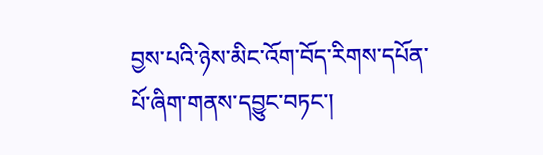བྱས་པའི་ཉེས་མིང་འོག་བོད་རིགས་དཔོན་པོ་ཞིག་གནས་དབྱུང་བཏང་།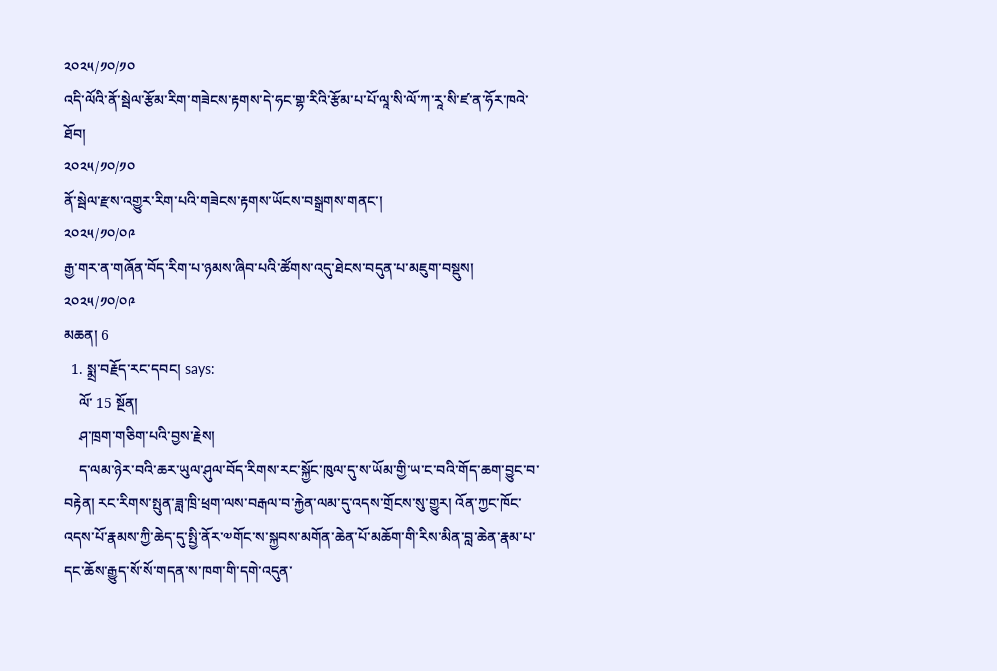༢༠༢༥/༡༠/༡༠
འདི་ལོའི་ནོ་སྦེལ་རྩོམ་རིག་གཟེངས་རྟགས་དེ་ཧང་གྷ་རིའི་རྩོམ་པ་པོ་ལཱ་སི་ལོ་ཀ་རཱ་སི་ཛ་ན་ཧོར་ཁའེ་ཐོབ།
༢༠༢༥/༡༠/༡༠
ནོ་སྦེལ་རྫས་འགྱུར་རིག་པའི་གཟེངས་རྟགས་ཡོངས་བསྒྲགས་གནང་།
༢༠༢༥/༡༠/༠༩
རྒྱ་གར་ན་གཞོན་བོད་རིག་པ་ཉམས་ཞིབ་པའི་ཚོགས་འདུ་ཐེངས་བདུན་པ་མཇུག་བསྡུས།
༢༠༢༥/༡༠/༠༩
མཆན། 6
  1. སྨྲ་བརྗོད་རང་དབང། says:
    ལོ་ 15 སྔོན།
    ཤ་ཁྲག་གཅིག་པའི་བྱས་རྗེས།
    ད་ལམ་ཉེར་བའི་ཆར་ཡུལ་ཤུལ་བོད་རིགས་རང་སྐྱོང་ཁུལ་དུ་ས་ཡོམ་གྱི་ཡ་ང་བའི་གོད་ཆག་བྱུང་བ་བརྟེན། རང་རིགས་སྤུན་ཟླ་ཁྲི་ཕྲག་ལས་བརྒལ་བ་རྐྱེན་ལམ་དུ་འདས་གྲོངས་སུ་གྱུར། འོན་ཀྱང་ཁོང་འདས་པོ་རྣམས་ཀྱི་ཆེད་དུ་སྤྱི་ནོར་༧གོང་ས་སྐྱབས་མགོན་ཆེན་པོ་མཆོག་གི་རིས་མིན་བླ་ཆེན་རྣམ་པ་དང་ཆོས་རྒྱུད་སོ་སོ་གདན་ས་ཁག་གི་དགེ་འདུན་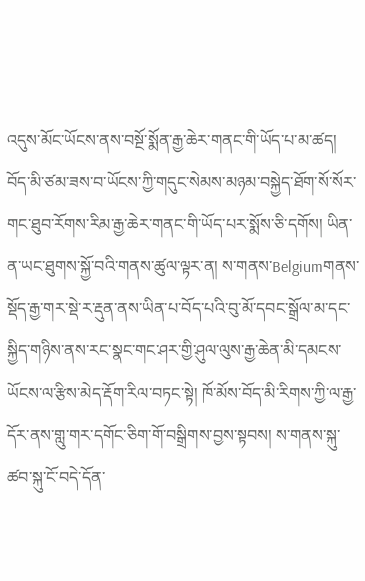འདུས་མོང་ཡོངས་ནས་བསྔོ་སྨོན་རྒྱ་ཆེར་གནང་གི་ཡོད་པ་མ་ཆ༹ད། བོད་མི་ཅ༹མ་ཟས་བ་ཡོངས་ཀྱི་གདུང་སེམས་མཉམ་བསྐྱེད་ཐོག་སོ་སོར་གང་ཐུབ་རོགས་རིམ་རྒྱ་ཆེར་གནང་གི་ཡོད་པར་སྨོས་ཅི་དགོས། ཡིན་ན་ཡང་ཐུགས་སྐྱོ་བའི་གནས་ཚུལ་ལྟར་ན། ས་གནས་Belgiumགནས་སྡོད་རྒྱ་གར་སྡེ་ར་རྡུན་ནས་ཡིན་པ་བོད་པའི་བུ་མོ་དབང་སྒྲོལ་མ་དང་སྐྱིད་གཉིས་ནས་རང་སྣང་གང་ཤར་གྱི་ཤུལ་ལུས་རྒྱ་ཆེན་མི་དམངས་ཡོངས་ལ་རྩིས་མེད་རྡོག་རིལ་བཏང་སྟེ། ཁོ་མོས་བོད་མི་རིགས་ཀྱི་ལ་རྒྱ་དོར་ནས་གླུ་གར་དགོང་ཅིག་གོ་བསྒྲིགས་བྱས་སྟབས། ས་གནས་སྐུ་ཆ༹བ་སྐུ་ངོ་བདེ་དོན་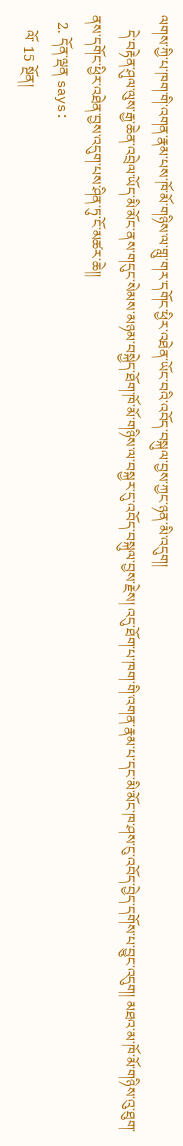ལགས་ཀྱི་པ་ཁག་གི་འགན་རྣམ་པས་ཁོ་མོ་གཉིས་ལ་གླུ་གར་དགོང་ཕྱིར་འཐེན་ཡོང་བའི་འབོད་བསྐུལ་བྱས་ཀྱང་ཉན་མི་འདུག།
    དེ་བརྟེན་ཤུལ་ལུས་རྒྱ་ཆེན་འབྲེལ་ཡོད་མི་མོང་ནས་གདུང་སེམས་མཉམ་བསྐྱེད་ཐོག་ཁོ་མོ་གཉིས་ལ་བསྐྱར་དུ་འབོད་བསྐུལ་བྱས་རྗེས། འདུ་ཐོག་པ་ཁག་གི་འགན་རྣམ་པ་དང་མི་མོང་ཁ་ཤས་ངུ་འབོད་བྱེད་དགོས་པ་བྱུང་འདུག། མཐའ་མ་ཁོ་མོ་གཉིས་འུ་ཐུག་ནས་དགོང་ཕྱིར་འཐེན་བྱས་འདུག་པས་ཤིན་ཏུ་ངོ་མཆ༹ར་ཆེ།།
  2. དོན་ལྡན says:
    ལོ་ 15 སྔོན།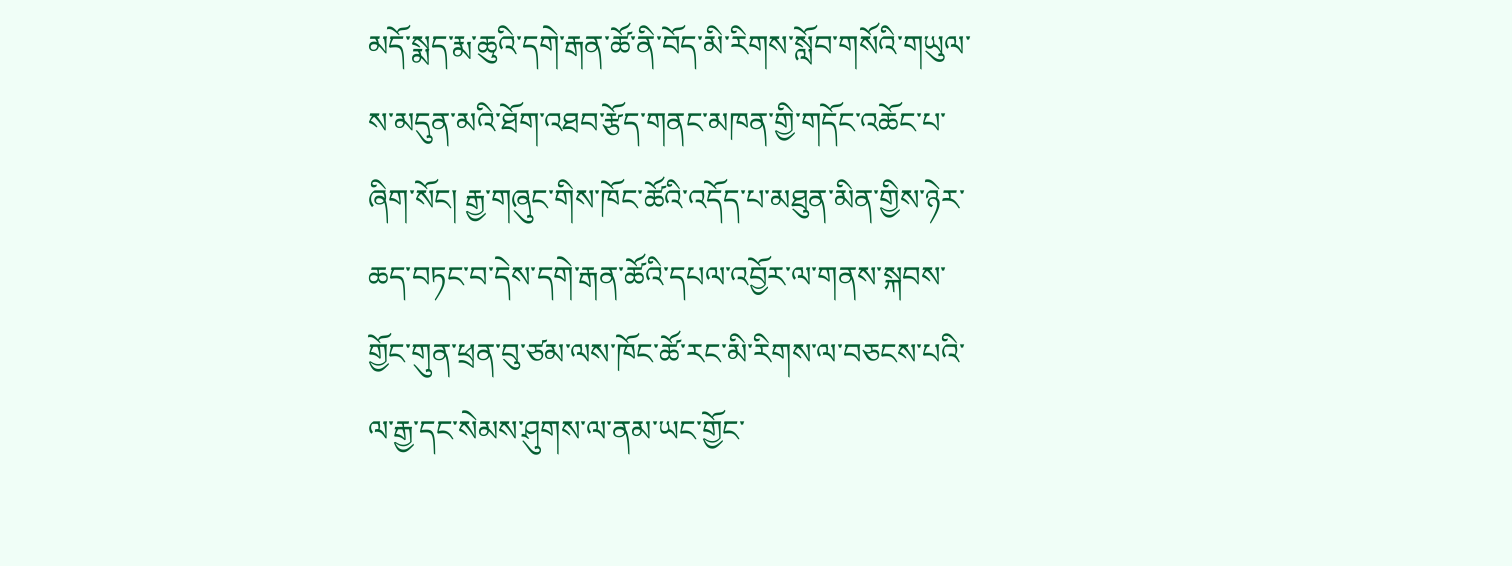མདོ་སྨད་རྨ་ཆུའི་དགེ་རྒན་ཚོ་ནི་བོད་མི་རིགས་སློབ་གསོའི་གཡུལ་ས་མདུན་མའི་ཐོག་འཐབ་རྩོད་གནང་མཁན་གྱི་གདོང་འཆོང་པ་ཞིག་སོང། རྒྱ་གཞུང་གིས་ཁོང་ཚོའི་འདོད་པ་མཐུན་མིན་གྱིས་ཉེར་ཆད་བཏང་བ་དེས་དགེ་རྒན་ཚོའི་དཔལ་འབྱོར་ལ་གནས་སྐབས་གྱོང་གུན་ཕྲན་བུ་ཙམ་ལས་ཁོང་ཚོ་རང་མི་རིགས་ལ་བཅངས་པའི་ལ་རྒྱ་དང་སེམས་ཤུགས་ལ་ནམ་ཡང་གྱོང་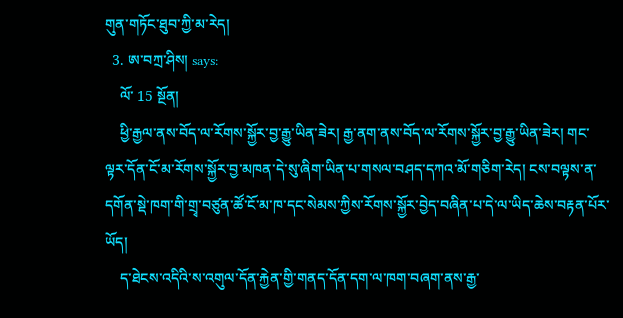གུན་གཏོང་ཐུབ་ཀྱི་མ་རེད།
  3. ཨ་བཀྲ་ཤིས། says:
    ལོ་ 15 སྔོན།
    ཕྱི་རྒྱལ་ནས་བོད་ལ་རོགས་སྐྱོར་བྱ་རྒྱུ་ཡིན་ཟེར། རྒྱ་ནག་ནས་བོད་ལ་རོགས་སྐྱོར་བྱ་རྒྱུ་ཡིན་ཟེར། གང་ལྟར་དོན་ངོ་མ་རོགས་སྐྱོར་བྱ་མཁན་དེ་སུ་ཞིག་ཡིན་པ་གསལ་བཤད་དཀའ་མོ་གཅིག་རེད། ངས་བལྟས་ན་དགོན་སྡེ་ཁག་གི་གྲྭ་བཙུན་ཚོ་ངོ་མ་ཁ་དང་སེམས་ཀྱིས་རོགས་སྐྱོར་བྱེད་བཞིན་པ་དེ་ལ་ཡིད་ཆེས་བརྟན་པོར་ཡོད།
    ད་ཐེངས་འདིའི་ས་འགུལ་དོན་རྐྱེན་གྱི་གནད་དོན་དག་ལ་ཁག་བཞག་ནས་རྒྱ་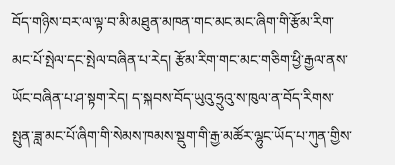བོད་གཉིས་བར་ལ་ལྟ་བ་མི་མཐུན་མཁན་གང་མང་མང་ཞིག་གི་རྩོམ་རིག་མང་པོ་སྤེལ་དང་སྤེལ་བཞིན་པ་རེད། རྩོམ་རིག་གང་མང་གཅིག་ཕྱི་རྒྱལ་ནས་ཡོང་བཞིན་པ་ཤ་སྟག་རེད། ད་སྐབས་བོད་ཡུའུ་ཧྲུའུ་ས་ཁུལ་ན་བོད་རིགས་སྤུན་ཟླ་མང་པོ་ཞིག་གི་སེམས་ཁམས་སྡུག་གི་རྒྱ་མཚོར་ལྷུང་ཡོད་པ་ཀུན་གྱིས་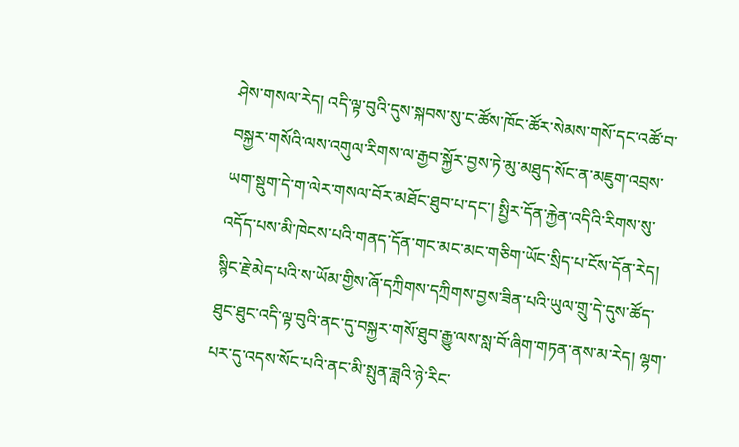ཤེས་གསལ་རེད། འདི་ལྟ་བུའི་དུས་སྐབས་སུ་ང་ཚོས་ཁོང་ཚོར་སེམས་གསོ་དང་འཚོ་བ་བསྐྱར་གསོའི་ལས་འགུལ་རིགས་ལ་རྒྱབ་སྐྱོར་བྱས་ཏེ་མུ་མཐུད་སོང་ན་མཇུག་འབྲས་ཡག་སྡུག་དེ་ག་ལེར་གསལ་བོར་མཐོང་ཐུབ་པ་དང་། སྤྱིར་དོན་རྐྱེན་འདིའི་རིགས་སུ་འདོད་པས་མི་ཁེངས་པའི་གནད་དོན་གང་མང་མང་གཅིག་ཡོང་སྲིད་པ་ངོས་དོན་རེད། སྙིང་རྗེ་མེད་པའི་ས་ཡོམ་གྱིས་ཞོ་དཀྲིགས་དཀྲིགས་བྱས་ཟིན་པའི་ཡུལ་གྲུ་དེ་དུས་ཚོད་ཐུང་ཐུང་འདི་ལྟ་བུའི་ནང་དུ་བསྐྱར་གསོ་ཐུབ་རྒྱུ་ལས་སླ་བོ་ཞིག་གཏན་ནས་མ་རེད། ལྷག་པར་དུ་འདས་སོང་པའི་ནང་མི་སྤུན་ཟླའི་ཉེ་རིང་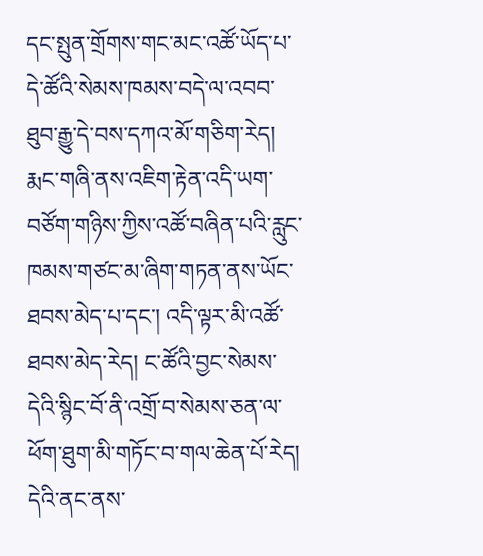དང་སྤུན་གྲོགས་གང་མང་འཚོ་ཡོད་པ་དེ་ཚོའི་སེམས་ཁམས་བདེ་ལ་འབབ་ཐུབ་རྒྱུ་དེ་བས་དཀའ་མོ་གཅིག་རེད། རྨང་གཞི་ནས་འཇིག་རྟེན་འདི་ཡག་བཙོག་གཉིས་ཀྱིས་འཚོ་བཞིན་པའི་རླུང་ཁམས་གཙང་མ་ཞིག་གཏན་ནས་ཡོང་ཐབས་མེད་པ་དང་། འདི་ལྟར་མི་འཚོ་ཐབས་མེད་རེད། ང་ཚོའི་བྱང་སེམས་དེའི་སྙིང་བོ་ནི་འགྲོ་བ་སེམས་ཅན་ལ་ཕོག་ཐུག་མི་གཏོང་བ་གལ་ཆེན་པོ་རེད། དེའི་ནང་ནས་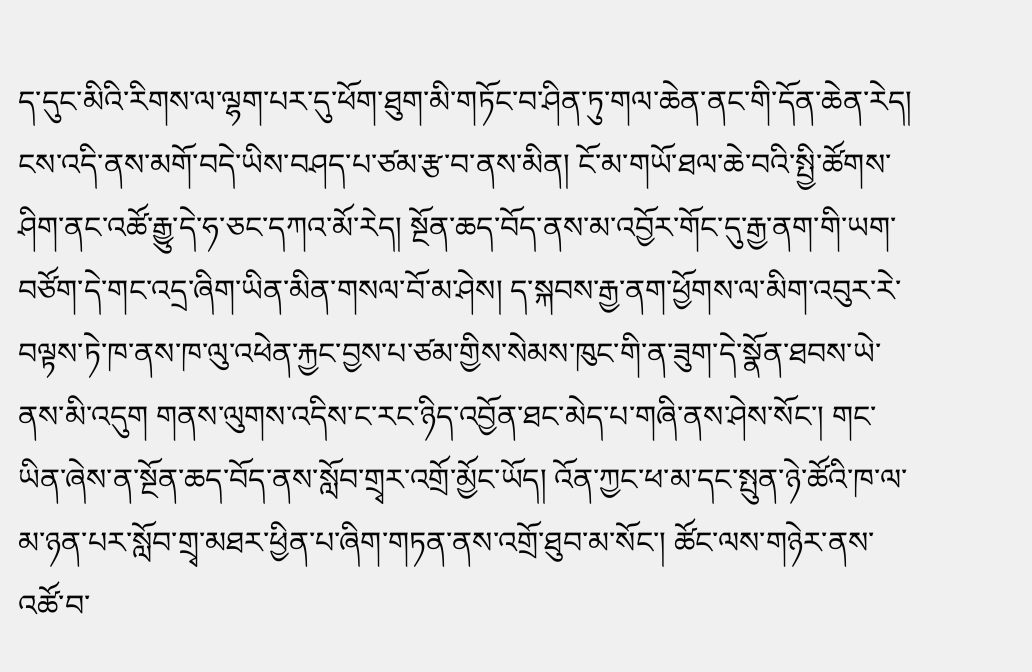ད་དུང་མིའི་རིགས་ལ་ལྷག་པར་དུ་ཕོག་ཐུག་མི་གཏོང་བ་ཤིན་ཏུ་གལ་ཆེན་ནང་གི་དོན་ཆེན་རེད། ངས་འདི་ནས་མགོ་བདེ་ཡིས་བཤད་པ་ཙམ་རྩ་བ་ནས་མིན། ངོ་མ་གཡོ་ཐལ་ཆེ་བའི་སྤྱི་ཚོགས་ཤིག་ནང་འཚོ་རྒྱུ་དེ་ཧ་ཅང་དཀའ་མོ་རེད། སྔོན་ཆད་བོད་ནས་མ་འབྱོར་གོང་དུ་རྒྱ་ནག་གི་ཡག་བཙོག་དེ་གང་འདྲ་ཞིག་ཡིན་མིན་གསལ་བོ་མ་ཤེས། ད་སྐབས་རྒྱ་ནག་ཕྱོགས་ལ་མིག་འབུར་རེ་བལྟས་ཏེ་ཁ་ནས་ཁ་ལུ་འཕེན་རྐྱང་བྱས་པ་ཙམ་གྱིས་སེམས་ཁུང་གི་ན་ཟུག་དེ་སྣོན་ཐབས་ཡེ་ནས་མི་འདུག གནས་ལུགས་འདིས་ང་རང་ཉིད་འབྱོན་ཐང་མེད་པ་གཞི་ནས་ཤེས་སོང་། གང་ཡིན་ཞེས་ན་སྔོན་ཆད་བོད་ནས་སློབ་གྲྭར་འགྲོ་མྱོང་ཡོད། འོན་ཀྱང་ཕ་མ་དང་སྤུན་ཉེ་ཚོའི་ཁ་ལ་མ་ཉན་པར་སློབ་གྲྭ་མཐར་ཕྱིན་པ་ཞིག་གཏན་ནས་འགྲོ་ཐུབ་མ་སོང་། ཚོང་ལས་གཉེར་ནས་འཚོ་བ་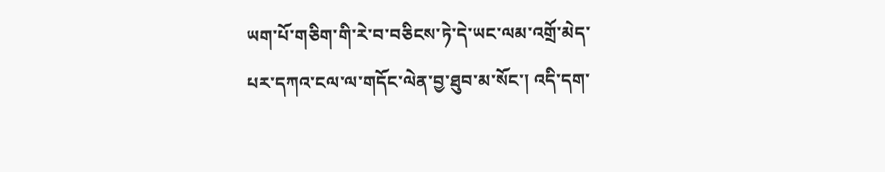ཡག་པོ་གཅིག་གི་རེ་བ་བཅིངས་ཏེ་དེ་ཡང་ལམ་འགྲོ་མེད་པར་དཀའ་ངལ་ལ་གདོང་ལེན་བྱ་ཐུབ་མ་སོང་། འདི་དག་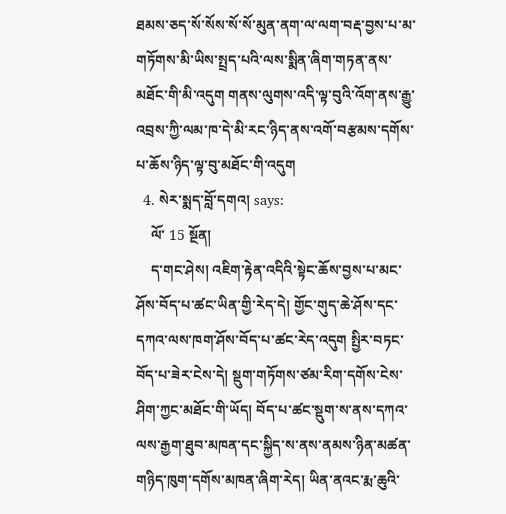ཐམས་ཅད་སོ་སོས་སོ་སོ་མུན་ནག་ལ་ལག་བརྡ་བྱས་པ་མ་གཏོགས་མི་ཡིས་སྤྲད་པའི་ལས་སྨིན་ཞིག་གཏན་ནས་མཐོང་གི་མི་འདུག གནས་ལུགས་འདི་ལྟ་བུའི་འོག་ནས་རྒྱུ་འབྲས་ཀྱི་ལམ་ཁ་དེ་མི་རང་ཉིད་ནས་འགོ་བརྩམས་དགོས་པ་ཆོས་ཉིད་ལྟ་བུ་མཐོང་གི་འདུག
  4. སེར་སྨད་བློ་དགའ། says:
    ལོ་ 15 སྔོན།
    ད་གང་ཤེས། འཇིག་རྟེན་འདིའི་སྟེང་ཆོས་བྱས་པ་མང་ཤོས་བོད་པ་ཚང་ཡིན་གྱི་རེད་དེ། གྱོང་གུད་ཆེ་ཤོས་དང་དཀའ་ལས་ཁག་ཤོས་བོད་པ་ཚང་རེད་འདུག སྤྱིར་བཏང་བོད་པ་ཟེར་ངེས་དེ། སྡུག་གཏོགས་ཙམ་རིག་དགོས་ངེས་ཤིག་ཀྱང་མཐོང་གི་ཡོད། བོད་པ་ཚང་སྡུག་ས་ནས་དཀའ་ལས་རྒྱག་ཐུབ་མཁན་དང་སྐྱིད་ས་ནས་ནམས་ཉིན་མཚན་གཉིད་ཁུག་དགོས་མཁན་ཞིག་རེད། ཡིན་ནའང་རྨ་ཆུའི་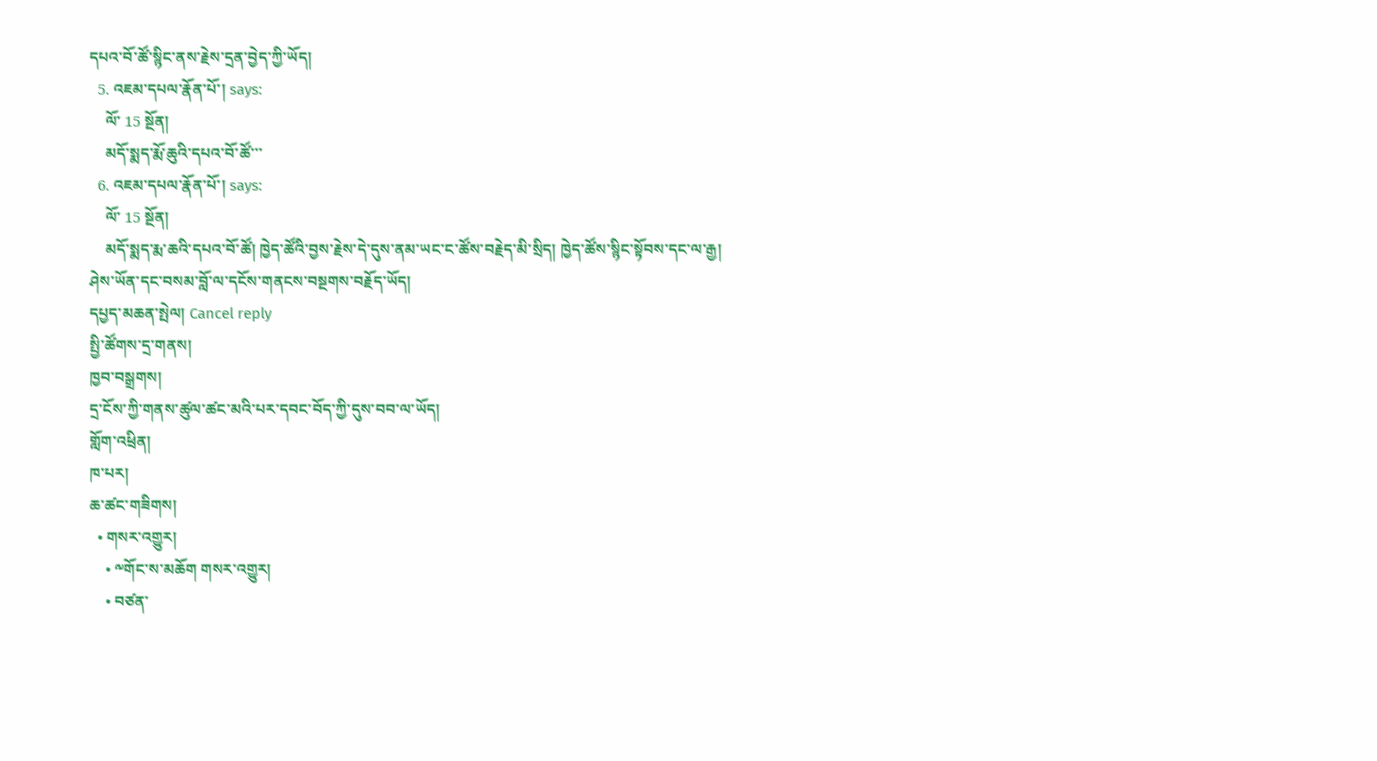དཔའ་བོ་ཚོ་སྙིང་ནས་རྗེས་དྲན་བྱེད་ཀྱི་ཡོད།
  5. འཇམ་དཔལ་རྣོན་པོ་། says:
    ལོ་ 15 སྔོན།
    མདོ་སྨད་རྨོ་ཆུའི་དཔའ་བོ་ཚོ་་་
  6. འཇམ་དཔལ་རྣོན་པོ་། says:
    ལོ་ 15 སྔོན།
    མདོ་སྨད་རྨ་ཆའི་དཔའ་བོ་ཚོ། ཁྱེད་ཚོའི་བྱས་རྗེས་དེ་དུས་ནམ་ཡང་ང་ཚོས་བརྗེད་མི་སྲིད། ཁྱེད་ཚོས་སྙིང་སྟོབས་དང་ལ་རྒྱ། ཤེས་ཡོན་དང་བསམ་བློ་ལ་དངོས་གནངས་བསྔགས་བརྗོད་ཡོད།
དཔྱད་མཆན་སྤེལ། Cancel reply
སྤྱི་ཚོགས་དྲ་གནས།
ཁྱབ་བསྒྲགས།
དྲ་ངོས་ཀྱི་གནས་ཚུལ་ཚང་མའི་པར་དབང་བོད་ཀྱི་དུས་བབ་ལ་ཡོད།
གློག་འཕྲིན།
ཁ་པར།
ཆ་ཚང་གཟིགས།
  • གསར་འགྱུར།
    • ༸གོང་ས་མཆོག གསར་འགྱུར།
    • བཙན་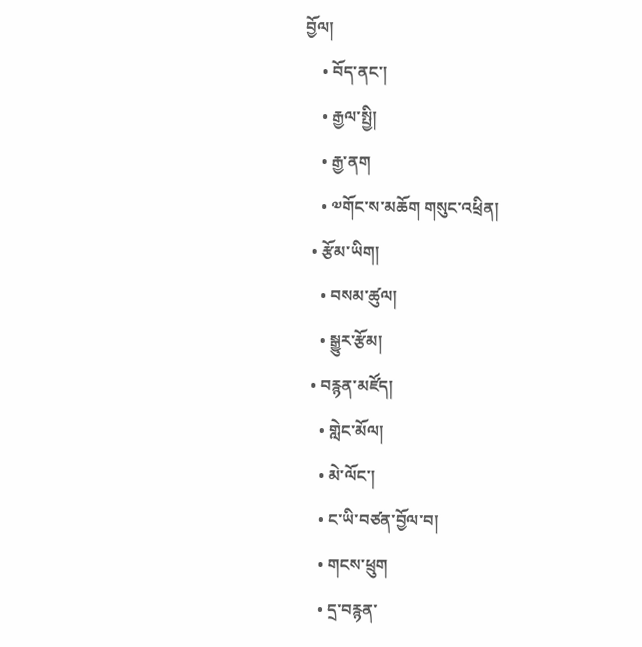བྱོལ།
    • བོད་ནང་།
    • རྒྱལ་སྤྱི།
    • རྒྱ་ནག
    • ༧གོང་ས་མཆོག གསུང་འཕྲིན།
  • རྩོམ་ཡིག།
    • བསམ་ཚུལ།
    • སྒྱུར་རྩོམ།
  • བརྙན་མཛོད།
    • གླེང་མོལ།
    • མེ་ལོང་།
    • ང་ཡི་བཙན་བྱོལ་བ།
    • གངས་ཕྲུག
    • དྲ་བརྙན་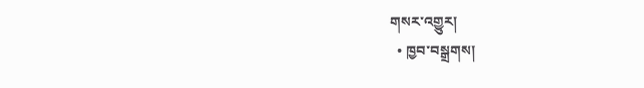གསར་འགྱུར།
  • ཁྱབ་བསྒྲགས།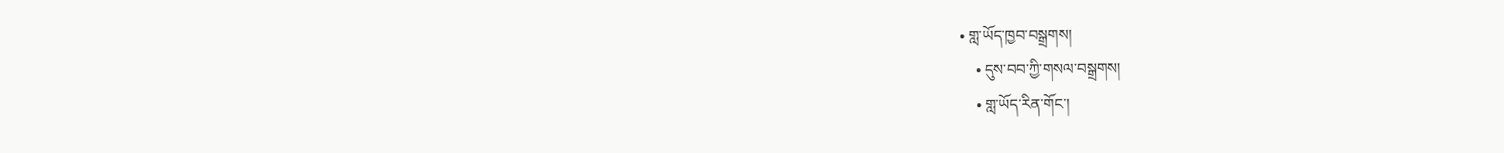• གླ་ཡོད་ཁྱབ་བསྒྲགས།
    • དུས་བབ་ཀྱི་གསལ་བསྒྲགས།
    • གླ་ཡོད་རིན་གོང་།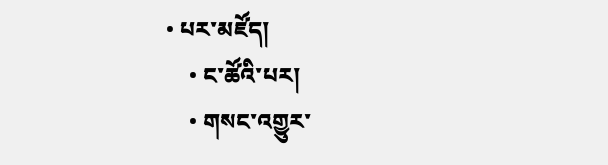• པར་མཛོད།
    • ང་ཚོའི་པར།
    • གསང་འགྱུར་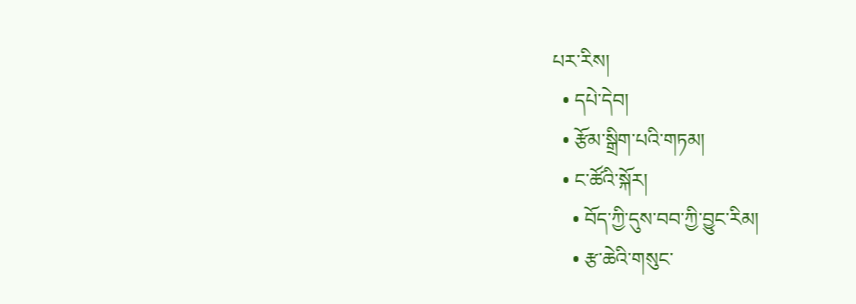པར་རིས།
  • དཔེ་དེབ།
  • རྩོམ་སྒྲིག་པའི་གཏམ།
  • ང་ཚོའི་སྐོར།
    • བོད་ཀྱི་དུས་བབ་ཀྱི་བྱུང་རིམ།
    • རྩ་ཆེའི་གསུང་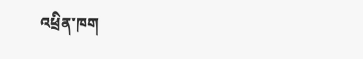འཕྲིན་ཁག